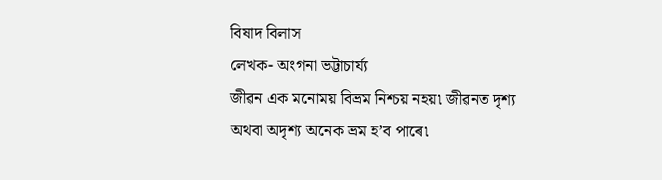বিষাদ বিলাস
লেখক- অংগনা ভট্টাচাৰ্য্য
জীৱন এক মনোময় বিভ্ৰম নিশ্চয় নহয়৷ জীৱনত দৃশ্য অথবা অদৃশ্য অনেক ভ্ৰম হ’ব পাৰে৷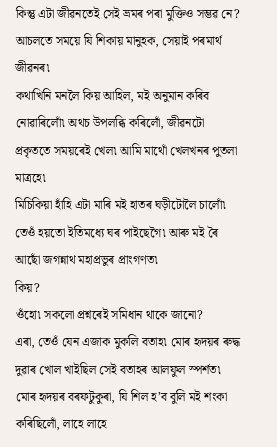কিন্তু এটা জীৱনতেই সেই ভ্ৰমৰ পৰা মুক্তিও সম্ভৱ নে? আচলতে সময়ে যি শিকায় মানুহক, সেয়াই পৰমাৰ্থ জীৱনৰ৷
কথাখিনি মনলৈ কিয় আহিল, মই অনুমান কৰিব নোৱাৰিলোঁ৷ অথচ উপলব্ধি কৰিলোঁ, জীৱনটো প্ৰকৃততে সময়ৰেই খেল৷ আমি মাথোঁ খেলখনৰ পুতলা মাত্ৰহে৷
মিচিকিয়া হাঁহি এটা মাৰি মই হাতৰ ঘড়ীটোলৈ চালোঁ৷
তেওঁ হয়তো ইতিমধ্যে ঘৰ পাইছেগৈ৷ আৰু মই ৰৈ আছোঁ জগন্নাথ মহাপ্ৰভুৰ প্ৰাংগণত৷
কিয়?
ওঁহো৷ সকলো প্ৰশ্নৰেই সমিধান থাকে জানো?
এৰা, তেওঁ যেন এজাক মুকলি বতাহ৷ মোৰ হৃদয়ৰ ৰুদ্ধ দুৱাৰ খোল খাইছিল সেই বতাহৰ আলফুল স্পৰ্শত৷ মোৰ হৃদয়ৰ বৰফটুকুৰা, যি শিল হ’ব বুলি মই শংকা কৰিছিলোঁ, লাহে লাহে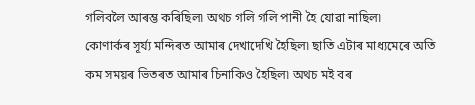গলিবলৈ আৰম্ভ কৰিছিল৷ অথচ গলি গলি পানী হৈ যোৱা নাছিল৷
কোণাৰ্কৰ সূৰ্য্য মন্দিৰত আমাৰ দেখাদেখি হৈছিল৷ ছাতি এটাৰ মাধ্যমেৰে অতি কম সময়ৰ ভিতৰত আমাৰ চিনাকিও হৈছিল৷ অথচ মই বৰ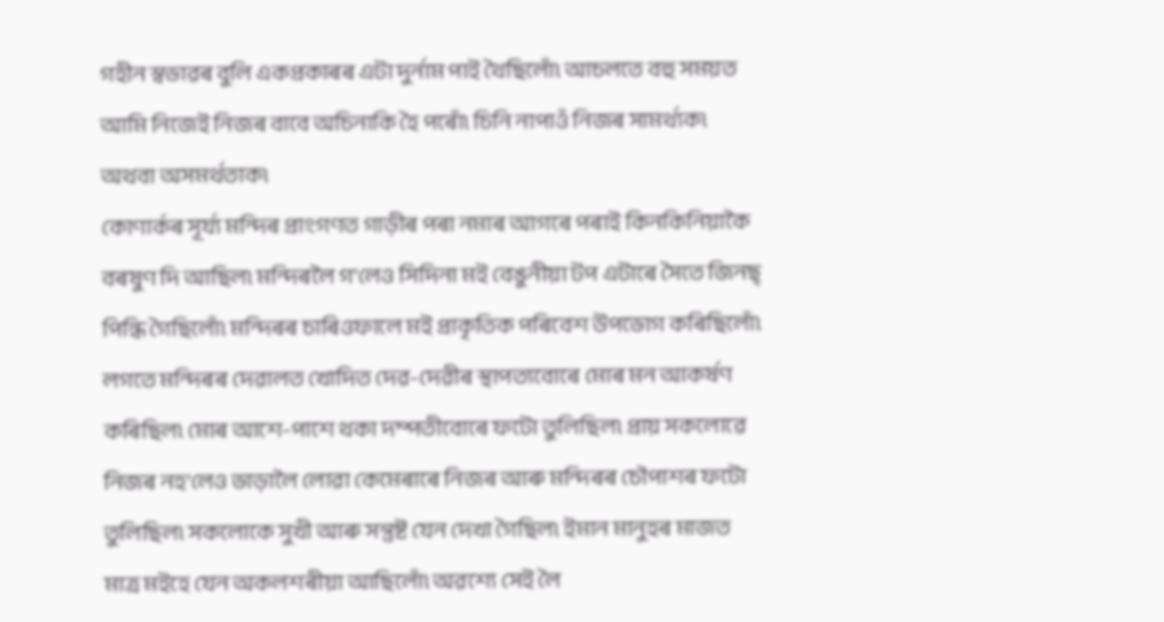গহীন স্বভাৱৰ বুলি একপ্ৰকাৰৰ এটা দুৰ্নাম পাই থৈছিলোঁ৷ আচলতে বহু সময়ত আমি নিজেই নিজৰ বাবে অচিনাকি হৈ পৰোঁ৷ চিনি নাপাওঁ নিজৰ সামৰ্থ্যক৷ অথবা অসমৰ্থতাক৷
কোণাৰ্কৰ সূৰ্য্য মন্দিৰ প্ৰাংগণত গাড়ীৰ পৰা নমাৰ আগৰে পৰাই কিনকিনিয়াকৈ বৰষুণ দি আছিল৷ মন্দিৰলৈ গ’লেও সিদিনা মই বেঙুনীয়া টপ এটাৰে সৈতে জিনছ্ পিন্ধি গৈছিলোঁ৷ মন্দিৰৰ চাৰিওফালে মই প্ৰাকৃতিক পৰিবেশ উপভোগ কৰিছিলোঁ৷ লগতে মন্দিৰৰ দেৱালত খোদিত দেৱ-দেৱীৰ স্থাপত্যবোৰে মোৰ মন আকৰ্ষণ কৰিছিল৷ মোৰ আশে-পাশে থকা দম্পতীবোৰে ফটো তুলিছিল৷ প্ৰায় সকলোৱে নিজৰ নহ’লেও ভাড়ালৈ লোৱা কেমেৰাৰে নিজৰ আৰু মন্দিৰৰ চৌপাশৰ ফটো তুলিছিল৷ সকলোকে সুখী আৰু সন্তুষ্ট যেন দেখা গৈছিল৷ ইমান মানুহৰ মাজত মাত্ৰ মইহে যেন অকলশৰীয়া আছিলোঁ৷ অৱশ্যে সেই লৈ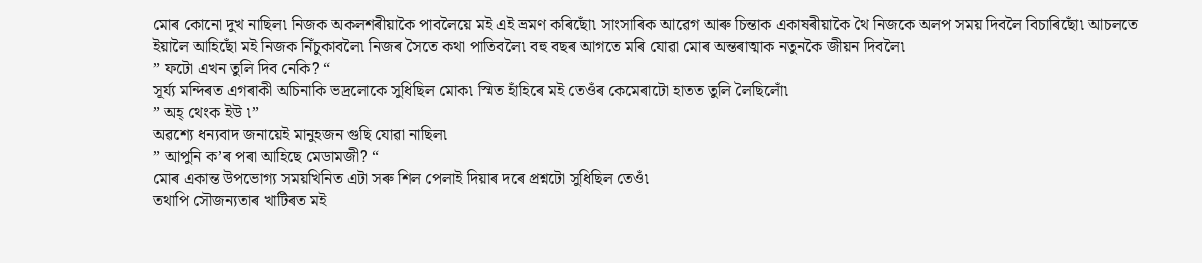মোৰ কোনো দুখ নাছিল৷ নিজক অকলশৰীয়াকৈ পাবলৈয়ে মই এই ভ্ৰমণ কৰিছোঁ৷ সাংসাৰিক আৱেগ আৰু চিন্তাক একাষৰীয়াকৈ থৈ নিজকে অলপ সময় দিবলৈ বিচাৰিছোঁ৷ আচলতে ইয়ালৈ আহিছোঁ মই নিজক নিঁচুকাবলৈ৷ নিজৰ সৈতে কথা পাতিবলৈ৷ বহু বছৰ আগতে মৰি যোৱা মোৰ অন্তৰাত্মাক নতুনকৈ জীয়ন দিবলৈ৷
” ফটো এখন তুলি দিব নেকি? “
সূৰ্য্য মন্দিৰত এগৰাকী অচিনাকি ভদ্ৰলোকে সুধিছিল মোক৷ স্মিত হাঁহিৰে মই তেওঁৰ কেমেৰাটো হাতত তুলি লৈছিলোঁ৷
” অহ্ থেংক ইউ ৷”
অৱশ্যে ধন্যবাদ জনায়েই মানুহজন গুছি যোৱা নাছিল৷
” আপুনি ক’ৰ পৰা আহিছে মেডামজী? “
মোৰ একান্ত উপভোগ্য সময়খিনিত এটা সৰু শিল পেলাই দিয়াৰ দৰে প্ৰশ্নটো সুধিছিল তেওঁ৷
তথাপি সৌজন্যতাৰ খাটিৰত মই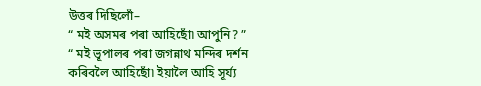উত্তৰ দিছিলোঁ–
“ মই অসমৰ পৰা আহিছোঁ৷ আপুনি? ”
“ মই ভূপালৰ পৰা জগন্নাথ মন্দিৰ দৰ্শন কৰিবলৈ আহিছোঁ৷ ইয়ালৈ আহি সূৰ্য্য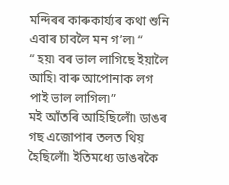মন্দিৰৰ কাৰুকাৰ্য্যৰ কথা শুনি এবাৰ চাবলৈ মন গ’ল৷ “
“ হয়৷ বৰ ভাল লাগিছে ইয়ালৈ আহি৷ বাৰু আপোনাক লগ পাই ভাল লাগিল৷”
মই আঁতৰি আহিছিলোঁ৷ ডাঙৰ গছ এজোপাৰ তলত থিয় হৈছিলোঁ৷ ইতিমধ্যে ডাঙৰকৈ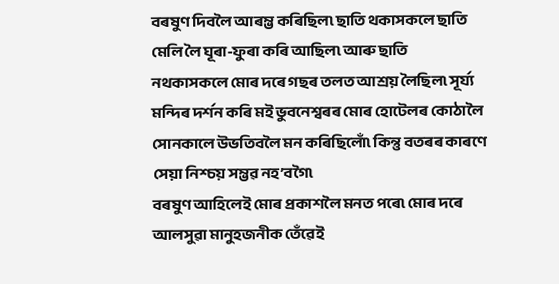বৰষুণ দিবলৈ আৰম্ভ কৰিছিল৷ ছাতি থকাসকলে ছাতি মেলি লৈ ঘূৰা-ফুৰা কৰি আছিল৷ আৰু ছাতি নথকাসকলে মোৰ দৰে গছৰ তলত আশ্ৰয় লৈছিল৷ সূৰ্য্য মন্দিৰ দৰ্শন কৰি মই ভুবনেশ্বৰৰ মোৰ হোটেলৰ কোঠালৈ সোনকালে উভতিবলৈ মন কৰিছিলোঁ৷ কিন্তু বতৰৰ কাৰণে সেয়া নিশ্চয় সম্ভৱ নহ’বগৈ৷
বৰষুণ আহিলেই মোৰ প্ৰকাশলৈ মনত পৰে৷ মোৰ দৰে আলসুৱা মানুহজনীক তেঁৱেই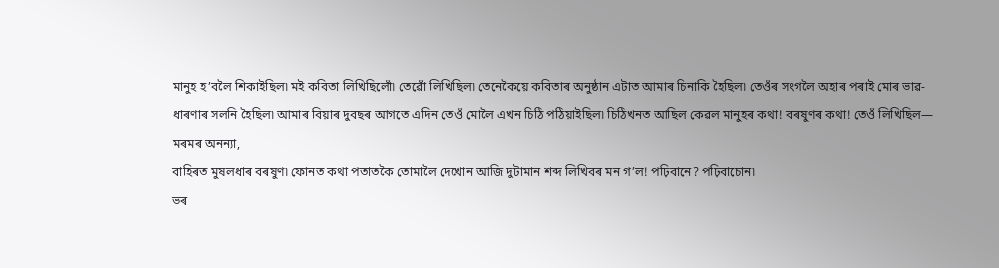মানুহ হ’বলৈ শিকাইছিল৷ মই কবিতা লিখিছিলোঁ৷ তেৱোঁ লিখিছিল৷ তেনেকৈয়ে কবিতাৰ অনুষ্ঠান এটাত আমাৰ চিনাকি হৈছিল৷ তেওঁৰ সংগলৈ অহাৰ পৰাই মোৰ ভাৱ-ধাৰণাৰ সলনি হৈছিল৷ আমাৰ বিয়াৰ দুবছৰ আগতে এদিন তেওঁ মোলৈ এখন চিঠি পঠিয়াইছিল৷ চিঠিখনত আছিল কেৱল মানুহৰ কথা! বৰষুণৰ কথা! তেওঁ লিখিছিল—
মৰমৰ অনন্যা,
বাহিৰত মুষলধাৰ বৰষুণ৷ ফোনত কথা পতাতকৈ তোমালৈ দেখোন আজি দুটামান শব্দ লিখিবৰ মন গ’ল! পঢ়িবানে? পঢ়িবাচোন৷
ভৰ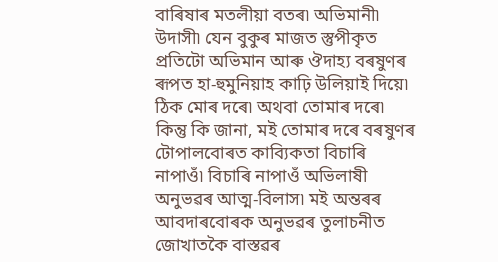বাৰিষাৰ মতলীয়া বতৰ৷ অভিমানী৷ উদাসী৷ যেন বুকুৰ মাজত স্তুপীকৃত প্ৰতিটো অভিমান আৰু ঔদাহ্য বৰষুণৰ ৰূপত হা-হুমুনিয়াহ কাঢ়ি উলিয়াই দিয়ে৷ ঠিক মোৰ দৰে৷ অথবা তোমাৰ দৰে৷ কিন্তু কি জানা, মই তোমাৰ দৰে বৰষুণৰ টোপালবোৰত কাব্যিকতা বিচাৰি নাপাওঁ৷ বিচাৰি নাপাওঁ অভিলাষী অনুভৱৰ আত্ম-বিলাস৷ মই অন্তৰৰ আবদাৰবোৰক অনুভৱৰ তুলাচনীত জোখাতকৈ বাস্তৱৰ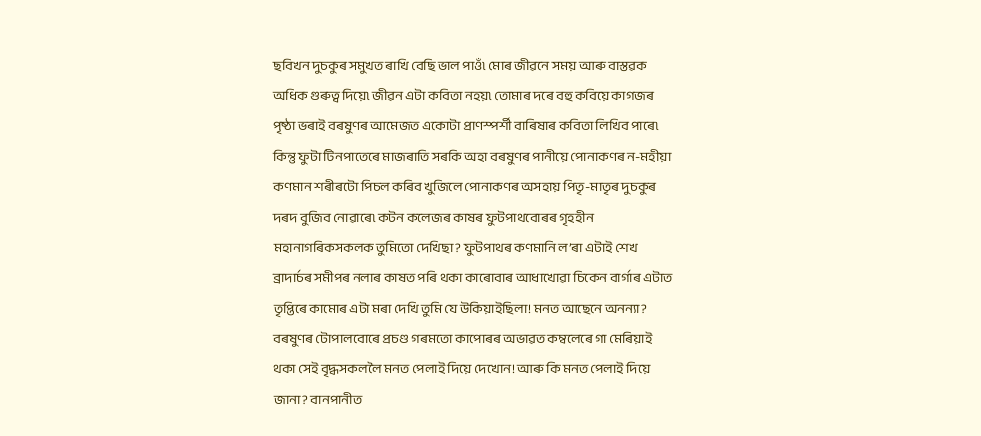ছবিখন দুচকুৰ সমুখত ৰাখি বেছি ভাল পাওঁ৷ মোৰ জীৱনে সময় আৰু বাস্তৱক অধিক গুৰুত্ব দিয়ে৷ জীৱন এটা কবিতা নহয়৷ তোমাৰ দৰে বহু কবিয়ে কাগজৰ পৃষ্ঠা ভৰাই বৰষুণৰ আমেজত একোটা প্ৰাণস্পৰ্শী বাৰিষাৰ কবিতা লিখিব পাৰে৷ কিন্তু ফুটা টিনপাতেৰে মাজৰাতি সৰকি অহা বৰষুণৰ পানীয়ে পোনাকণৰ ন-মহীয়া কণমান শৰীৰটো পিচল কৰিব খুজিলে পোনাকণৰ অসহায় পিতৃ-মাতৃৰ দুচকুৰ দৰদ বুজিব নোৱাৰে৷ কটন কলেজৰ কাষৰ ফুটপাথবোৰৰ গৃহহীন মহানাগৰিকসকলক তুমিতো দেখিছা? ফুটপাথৰ কণমানি ল’ৰা এটাই শেখ ব্ৰাদাৰ্চৰ সমীপৰ নলাৰ কাষত পৰি থকা কাৰোবাৰ আধাখোৱা চিকেন বাৰ্গাৰ এটাত তৃপ্তিৰে কামোৰ এটা মৰা দেখি তুমি যে উকিয়াইছিলা! মনত আছেনে অনন্যা? বৰষুণৰ টোপালবোৰে প্ৰচণ্ড গৰমতো কাপোৰৰ অভাৱত কম্বলেৰে গা মেৰিয়াই থকা সেই বৃদ্ধসকললৈ মনত পেলাই দিয়ে দেখোন! আৰু কি মনত পেলাই দিয়ে জানা? বানপানীত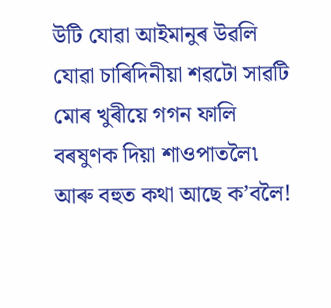উটি যোৱা আইমানুৰ উৱলি যোৱা চাৰিদিনীয়া শৱটো সাৱটি মোৰ খুৰীয়ে গগন ফালি বৰষুণক দিয়া শাওপাতলৈ৷ আৰু বহুত কথা আছে ক’বলৈ!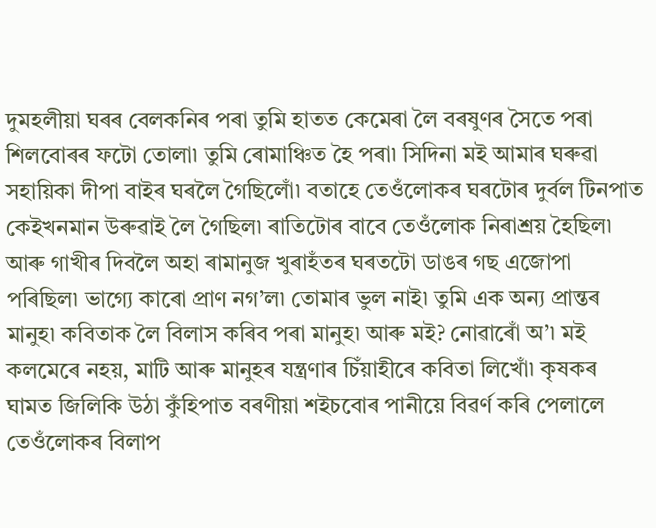দুমহলীয়া ঘৰৰ বেলকনিৰ পৰা তুমি হাতত কেমেৰা লৈ বৰষুণৰ সৈতে পৰা শিলবোৰৰ ফটো তোলা৷ তুমি ৰোমাঞ্চিত হৈ পৰা৷ সিদিনা মই আমাৰ ঘৰুৱা সহায়িকা দীপা বাইৰ ঘৰলৈ গৈছিলোঁ৷ বতাহে তেওঁলোকৰ ঘৰটোৰ দুৰ্বল টিনপাত কেইখনমান উৰুৱাই লৈ গৈছিল৷ ৰাতিটোৰ বাবে তেওঁলোক নিৰাশ্ৰয় হৈছিল৷ আৰু গাখীৰ দিবলৈ অহা ৰামানুজ খুৰাহঁতৰ ঘৰতটো ডাঙৰ গছ এজোপা পৰিছিল৷ ভাগ্যে কাৰো প্ৰাণ নগ’ল৷ তোমাৰ ভুল নাই৷ তুমি এক অন্য প্ৰান্তৰ মানুহ৷ কবিতাক লৈ বিলাস কৰিব পৰা মানুহ৷ আৰু মই? নোৱাৰোঁ অ’৷ মই কলমেৰে নহয়, মাটি আৰু মানুহৰ যন্ত্ৰণাৰ চিঁয়াহীৰে কবিতা লিখোঁ৷ কৃষকৰ ঘামত জিলিকি উঠা কুঁহিপাত বৰণীয়া শইচবোৰ পানীয়ে বিৱৰ্ণ কৰি পেলালে তেওঁলোকৰ বিলাপ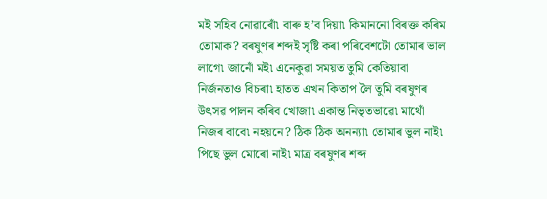মই সহিব নোৱাৰোঁ৷ বাৰু হ’ব দিয়া৷ কিমাননো বিৰক্ত কৰিম তোমাক? বৰষুণৰ শব্দই সৃষ্টি কৰা পৰিবেশটো তোমাৰ ভাল লাগে৷ জানোঁ মই৷ এনেকুৱা সময়ত তুমি কেতিয়াবা নিৰ্জনতাও বিচৰা৷ হাতত এখন কিতাপ লৈ তুমি বৰষুণৰ উৎসৱ পালন কৰিব খোজা৷ একান্ত নিভৃতভাৱে৷ মাথোঁ নিজৰ বাবে৷ নহয়নে? ঠিক ঠিক অনন্যা৷ তোমাৰ ভুল নাই৷ পিছে ভুল মোৰো নাই৷ মাত্ৰ বৰষুণৰ শব্দ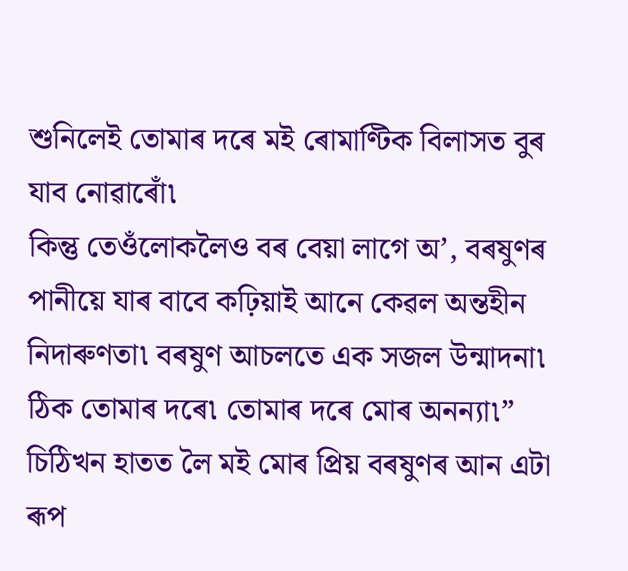শুনিলেই তোমাৰ দৰে মই ৰোমাণ্টিক বিলাসত বুৰ যাব নোৱাৰোঁ৷
কিন্তু তেওঁলোকলৈও বৰ বেয়া লাগে অ’, বৰষুণৰ পানীয়ে যাৰ বাবে কঢ়িয়াই আনে কেৱল অন্তহীন নিদাৰুণতা৷ বৰষুণ আচলতে এক সজল উন্মাদনা৷ ঠিক তোমাৰ দৰে৷ তোমাৰ দৰে মোৰ অনন্যা৷”
চিঠিখন হাতত লৈ মই মোৰ প্ৰিয় বৰষুণৰ আন এটা ৰূপ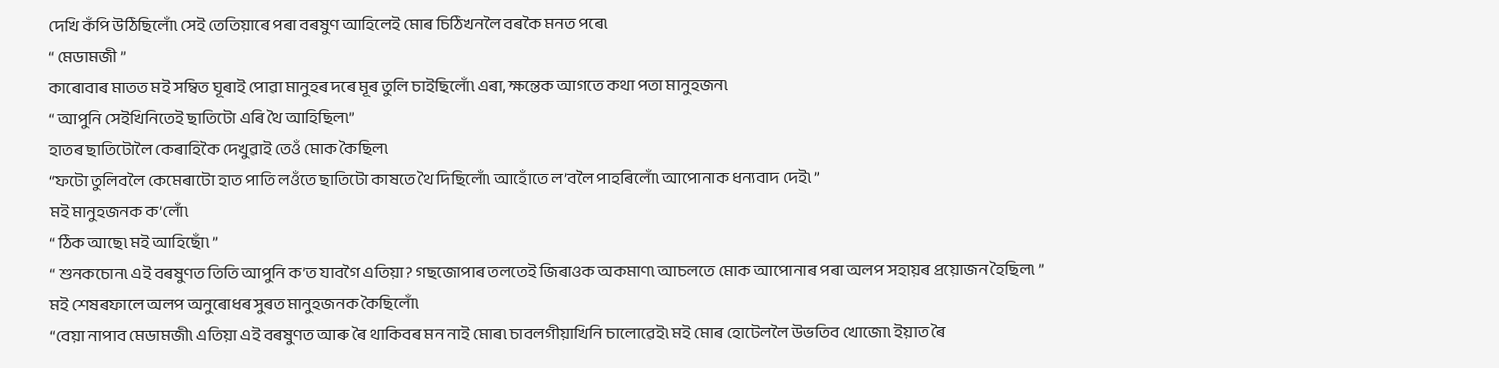দেখি কঁপি উঠিছিলোঁ৷ সেই তেতিয়াৰে পৰা বৰষুণ আহিলেই মোৰ চিঠিখনলৈ বৰকৈ মনত পৰে৷
“ মেডামজী ”
কাৰোবাৰ মাতত মই সম্বিত ঘূৰাই পোৱা মানুহৰ দৰে মূৰ তুলি চাইছিলোঁ৷ এৰা, ক্ষন্তেক আগতে কথা পতা মানুহজন৷
“ আপুনি সেইখিনিতেই ছাতিটো এৰি থৈ আহিছিল৷”
হাতৰ ছাতিটোলৈ কেৰাহিকৈ দেখুৱাই তেওঁ মোক কৈছিল৷
“ফটো তুলিবলৈ কেমেৰাটো হাত পাতি লওঁতে ছাতিটো কাষতে থৈ দিছিলোঁ৷ আহোঁতে ল’বলৈ পাহৰিলোঁ৷ আপোনাক ধন্যবাদ দেই৷ ”
মই মানুহজনক ক’লোঁ৷
“ ঠিক আছে৷ মই আহিছোঁ৷ ”
“ শুনকচোন৷ এই বৰষুণত তিতি আপুনি ক’ত যাবগৈ এতিয়া? গছজোপাৰ তলতেই জিৰাওক অকমাণ৷ আচলতে মোক আপোনাৰ পৰা অলপ সহায়ৰ প্ৰয়োজন হৈছিল৷ ”
মই শেষৰফালে অলপ অনুৰোধৰ সুৰত মানুহজনক কৈছিলোঁ৷
“বেয়া নাপাব মেডামজী৷ এতিয়া এই বৰষুণত আৰু ৰৈ থাকিবৰ মন নাই মোৰ৷ চাবলগীয়াখিনি চালোৱেই৷ মই মোৰ হোটেললৈ উভতিব খোজো৷ ইয়াত ৰৈ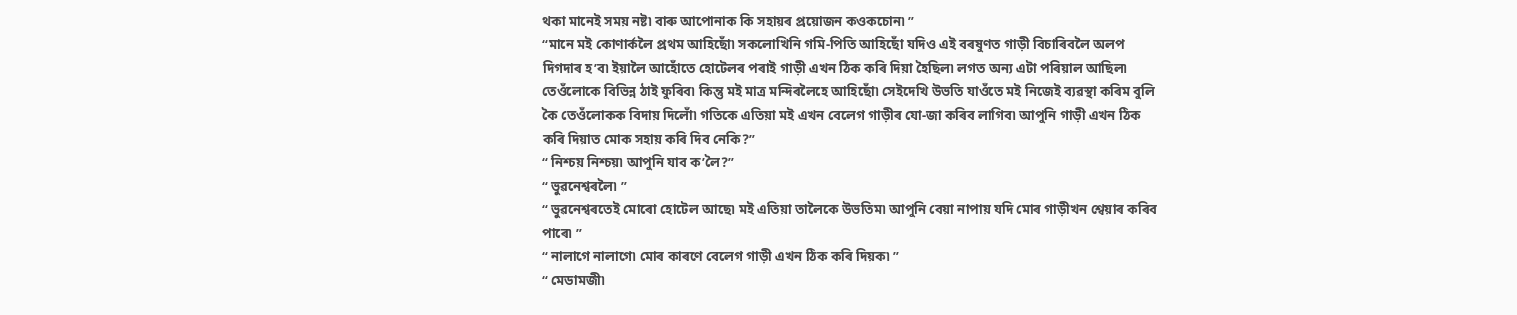থকা মানেই সময় নষ্ট৷ বাৰু আপোনাক কি সহায়ৰ প্ৰয়োজন কওকচোন৷ ”
“মানে মই কোণাৰ্কলৈ প্ৰথম আহিছোঁ৷ সকলোখিনি গমি-পিতি আহিছোঁ যদিও এই বৰষুণত গাড়ী বিচাৰিবলৈ অলপ দিগদাৰ হ’ব৷ ইয়ালৈ আহোঁতে হোটেলৰ পৰাই গাড়ী এখন ঠিক কৰি দিয়া হৈছিল৷ লগত অন্য এটা পৰিয়াল আছিল৷ তেওঁলোকে বিভিন্ন ঠাই ফুৰিব৷ কিন্তু মই মাত্ৰ মন্দিৰলৈহে আহিছোঁ৷ সেইদেখি উভতি যাওঁতে মই নিজেই ব্যৱস্থা কৰিম বুলি কৈ তেওঁলোকক বিদায় দিলোঁ৷ গতিকে এতিয়া মই এখন বেলেগ গাড়ীৰ যো-জা কৰিব লাগিব৷ আপুনি গাড়ী এখন ঠিক কৰি দিয়াত মোক সহায় কৰি দিব নেকি?”
“ নিশ্চয় নিশ্চয়৷ আপুনি যাব ক’লৈ?”
“ ভুৱনেশ্বৰলৈ৷ ”
“ ভুৱনেশ্বৰতেই মোৰো হোটেল আছে৷ মই এতিয়া তালৈকে উভতিম৷ আপুনি বেয়া নাপায় যদি মোৰ গাড়ীখন শ্বেয়াৰ কৰিব পাৰে৷ ”
“ নালাগে নালাগে৷ মোৰ কাৰণে বেলেগ গাড়ী এখন ঠিক কৰি দিয়ক৷ ”
“ মেডামজী৷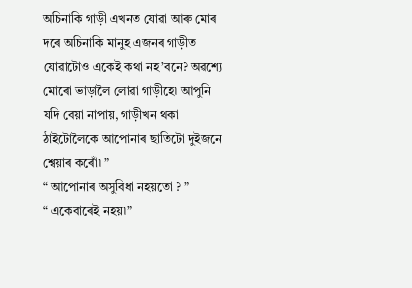অচিনাকি গাড়ী এখনত যোৱা আৰু মোৰ দৰে অচিনাকি মানুহ এজনৰ গাড়ীত যোৱাটোও একেই কথা নহ’বনে? অৱশ্যে মোৰো ভাড়ালৈ লোৱা গাড়ীহে৷ আপুনি যদি বেয়া নাপায়, গাড়ীখন থকা ঠাইটোলৈকে আপোনাৰ ছাতিটো দুইজনে শ্বেয়াৰ কৰোঁ৷ ”
“ আপোনাৰ অসুবিধা নহয়তো ? ”
“ একেবাৰেই নহয়৷”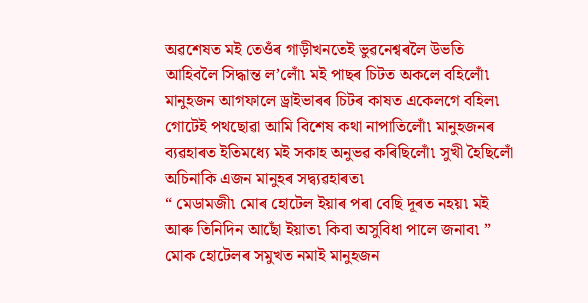অৱশেষত মই তেওঁৰ গাড়ীখনতেই ভুৱনেশ্বৰলৈ উভতি আহিবলৈ সিদ্ধান্ত ল’লোঁ৷ মই পাছৰ চিটত অকলে বহিলোঁ৷ মানুহজন আগফালে ড্ৰাইভাৰৰ চিটৰ কাষত একেলগে বহিল৷ গোটেই পথছোৱা আমি বিশেষ কথা নাপাতিলোঁ৷ মানুহজনৰ ব্যৱহাৰত ইতিমধ্যে মই সকাহ অনুভৱ কৰিছিলোঁ৷ সুখী হৈছিলোঁ অচিনাকি এজন মানুহৰ সদ্ব্যৱহাৰত৷
“ মেডামজী৷ মোৰ হোটেল ইয়াৰ পৰা বেছি দূৰত নহয়৷ মই আৰু তিনিদিন আছোঁ ইয়াত৷ কিবা অসুবিধা পালে জনাব৷ ”
মোক হোটেলৰ সমুখত নমাই মানুহজন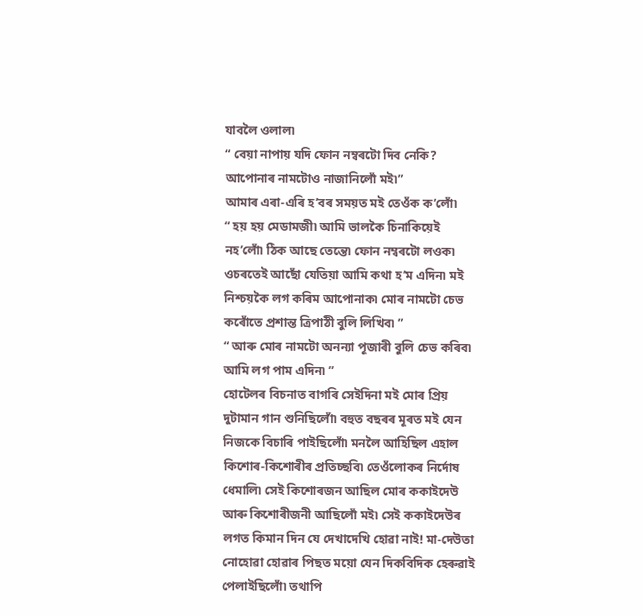যাবলৈ ওলাল৷
“ বেয়া নাপায় যদি ফোন নম্বৰটো দিব নেকি? আপোনাৰ নামটোও নাজানিলোঁ মই৷”
আমাৰ এৰা-এৰি হ’বৰ সময়ত মই তেওঁক ক’লোঁ৷
“ হয় হয় মেডামজী৷ আমি ভালকৈ চিনাকিয়েই নহ’লোঁ৷ ঠিক আছে তেন্তে৷ ফোন নম্বৰটো লওক৷ ওচৰতেই আছোঁ যেতিয়া আমি কথা হ’ম এদিন৷ মই নিশ্চয়কৈ লগ কৰিম আপোনাক৷ মোৰ নামটো চেভ কৰোঁতে প্ৰশান্ত ত্ৰিপাঠী বুলি লিখিব৷ ”
“ আৰু মোৰ নামটো অনন্যা পূজাৰী বুলি চেভ কৰিব৷ আমি লগ পাম এদিন৷ ”
হোটেলৰ বিচনাত বাগৰি সেইদিনা মই মোৰ প্ৰিয় দুটামান গান শুনিছিলোঁ৷ বহুত বছৰৰ মূৰত মই যেন নিজকে বিচাৰি পাইছিলোঁ৷ মনলৈ আহিছিল এহাল কিশোৰ-কিশোৰীৰ প্ৰতিচ্ছবি৷ তেওঁলোকৰ নিৰ্দোষ ধেমালি৷ সেই কিশোৰজন আছিল মোৰ ককাইদেউ আৰু কিশোৰীজনী আছিলোঁ মই৷ সেই ককাইদেউৰ লগত কিমান দিন যে দেখাদেখি হোৱা নাই! মা-দেউতা নোহোৱা হোৱাৰ পিছত ময়ো যেন দিকবিদিক হেৰুৱাই পেলাইছিলোঁ৷ তথাপি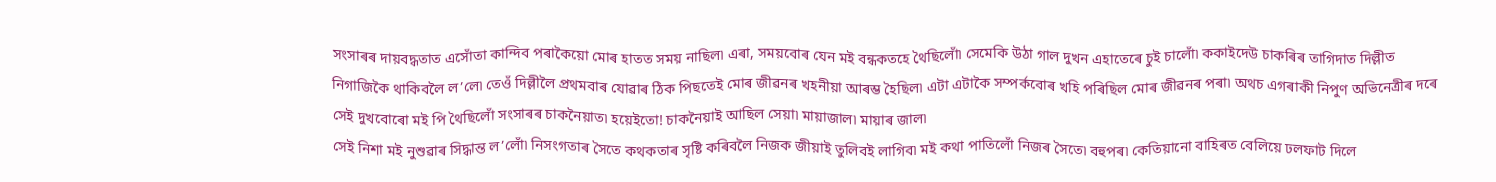সংসাৰৰ দায়বদ্ধতাত এসোঁতা কান্দিব পৰাকৈয়ো মোৰ হাতত সময় নাছিল৷ এৰা, সময়বোৰ যেন মই বন্ধকতহে থৈছিলোঁ৷ সেমেকি উঠা গাল দুখন এহাতেৰে চুই চালোঁ৷ ককাইদেউ চাকৰিৰ তাগিদাত দিল্লীত নিগাজিকৈ থাকিবলৈ ল’লে৷ তেওঁ দিল্লীলৈ প্ৰথমবাৰ যোৱাৰ ঠিক পিছতেই মোৰ জীৱনৰ খহনীয়া আৰম্ভ হৈছিল৷ এটা এটাকৈ সম্পৰ্কবোৰ খহি পৰিছিল মোৰ জীৱনৰ পৰা৷ অথচ এগৰাকী নিপুণ অভিনেত্ৰীৰ দৰে সেই দুখবোৰো মই পি থৈছিলোঁ সংসাৰৰ চাকনৈয়াত৷ হয়েইতো! চাকনৈয়াই আছিল সেয়া৷ মায়াজাল৷ মায়াৰ জাল৷
সেই নিশা মই নুশুৱাৰ সিদ্ধান্ত ল’লোঁ৷ নিসংগতাৰ সৈতে কথকতাৰ সৃষ্টি কৰিবলৈ নিজক জীয়াই তুলিবই লাগিব৷ মই কথা পাতিলোঁ নিজৰ সৈতে৷ বহুপৰ৷ কেতিয়ানো বাহিৰত বেলিয়ে ঢলফাট দিলে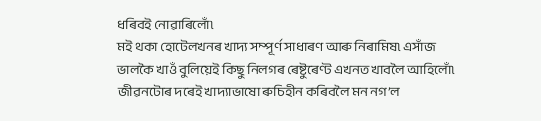ধৰিবই নোৱাৰিলোঁ৷
মই থকা হোটেলখনৰ খাদ্য সম্পূৰ্ণ সাধাৰণ আৰু নিৰামিষ৷ এসাঁজ ভালকৈ খাওঁ বুলিয়েই কিছু নিলগৰ ৰেষ্টুৰেণ্ট এখনত খাবলৈ আহিলোঁ৷ জীৱনটোৰ দৰেই খাদ্যাভাষো ৰুচিহীন কৰিবলৈ মন নগ’ল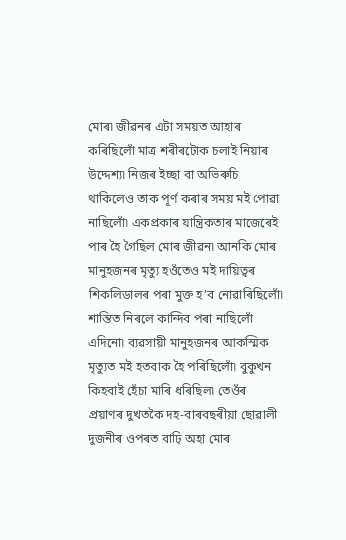মোৰ৷ জীৱনৰ এটা সময়ত আহাৰ কৰিছিলোঁ মাত্ৰ শৰীৰটোক চলাই নিয়াৰ উদ্দেশ্য৷ নিজৰ ইচ্ছা বা অভিৰুচি থাকিলেও তাক পূৰ্ণ কৰাৰ সময় মই পোৱা নাছিলোঁ৷ একপ্ৰকাৰ যান্ত্ৰিকতাৰ মাজেৰেই পাৰ হৈ গৈছিল মোৰ জীৱন৷ আনকি মোৰ মানুহজনৰ মৃত্যু হওঁতেও মই দায়িত্বৰ শিকলিডালৰ পৰা মুক্ত হ’ব নোৱাৰিছিলোঁ৷ শান্তিত নিৰলে কান্দিব পৰা নাছিলোঁ এদিনো৷ ব্যৱসায়ী মানুহজনৰ আকস্মিক মৃত্যুত মই হতবাক হৈ পৰিছিলোঁ৷ বুকুখন কিহবাই হেঁচা মাৰি ধৰিছিল৷ তেওঁৰ প্ৰয়াণৰ দুখতকৈ দহ-বাৰবছৰীয়া ছোৱালী দুজনীৰ ওপৰত বাঢ়ি অহা মোৰ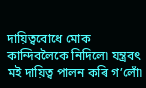দায়িত্ববোধে মোক কান্দিবলৈকে নিদিলে৷ যন্ত্ৰবৎ মই দায়িত্ব পালন কৰি গ’লোঁ৷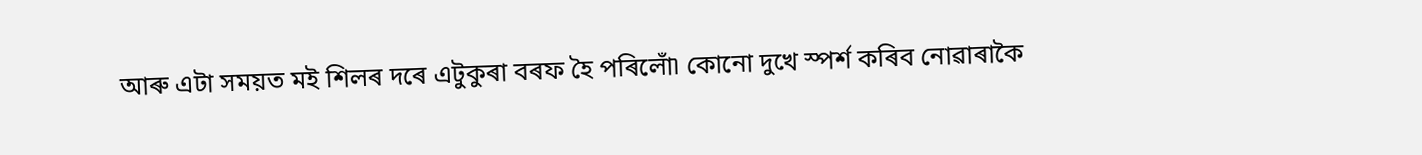আৰু এটা সময়ত মই শিলৰ দৰে এটুকুৰা বৰফ হৈ পৰিলোঁ৷ কোনো দুখে স্পৰ্শ কৰিব নোৱাৰাকৈ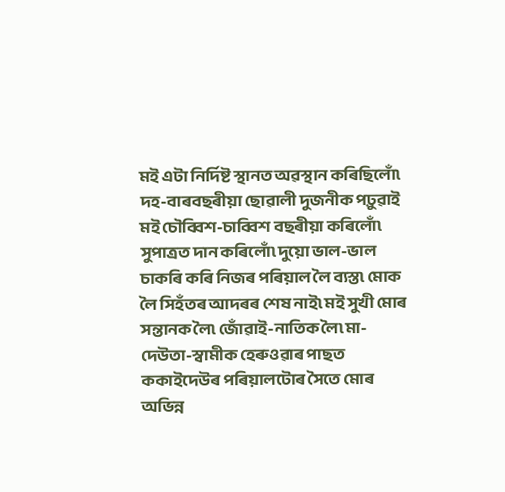মই এটা নিৰ্দিষ্ট স্থানত অৱস্থান কৰিছিলোঁ৷ দহ-বাৰবছৰীয়া ছোৱালী দুজনীক পঢ়ুৱাই মই চৌব্বিশ-চাব্বিশ বছৰীয়া কৰিলোঁ৷ সুপাত্ৰত দান কৰিলোঁ৷ দুয়ো ভাল-ভাল চাকৰি কৰি নিজৰ পৰিয়াল লৈ ব্যস্ত৷ মোক লৈ সিহঁতৰ আদৰৰ শেষ নাই৷ মই সুখী মোৰ সন্তানক লৈ৷ জোঁৱাই-নাতিক লৈ৷ মা-দেউতা-স্বামীক হেৰুওৱাৰ পাছত ককাইদেউৰ পৰিয়ালটোৰ সৈতে মোৰ অভিন্ন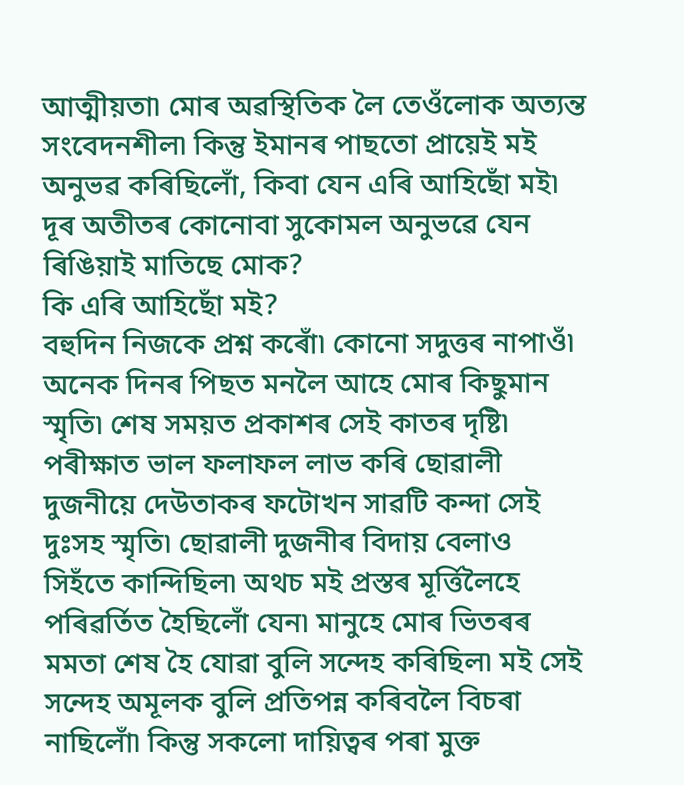আত্মীয়তা৷ মোৰ অৱস্থিতিক লৈ তেওঁলোক অত্যন্ত সংবেদনশীল৷ কিন্তু ইমানৰ পাছতো প্ৰায়েই মই অনুভৱ কৰিছিলোঁ, কিবা যেন এৰি আহিছোঁ মই৷ দূৰ অতীতৰ কোনোবা সুকোমল অনুভৱে যেন ৰিঙিয়াই মাতিছে মোক?
কি এৰি আহিছোঁ মই?
বহুদিন নিজকে প্ৰশ্ন কৰোঁ৷ কোনো সদুত্তৰ নাপাওঁ৷ অনেক দিনৰ পিছত মনলৈ আহে মোৰ কিছুমান স্মৃতি৷ শেষ সময়ত প্ৰকাশৰ সেই কাতৰ দৃষ্টি৷ পৰীক্ষাত ভাল ফলাফল লাভ কৰি ছোৱালী দুজনীয়ে দেউতাকৰ ফটোখন সাৱটি কন্দা সেই দুঃসহ স্মৃতি৷ ছোৱালী দুজনীৰ বিদায় বেলাও সিহঁতে কান্দিছিল৷ অথচ মই প্ৰস্তৰ মূৰ্ত্তিলৈহে পৰিৱৰ্তিত হৈছিলোঁ যেন৷ মানুহে মোৰ ভিতৰৰ মমতা শেষ হৈ যোৱা বুলি সন্দেহ কৰিছিল৷ মই সেই সন্দেহ অমূলক বুলি প্ৰতিপন্ন কৰিবলৈ বিচৰা নাছিলোঁ৷ কিন্তু সকলো দায়িত্বৰ পৰা মুক্ত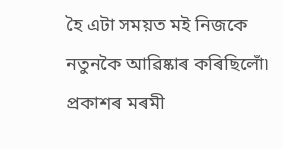হৈ এটা সময়ত মই নিজকে নতুনকৈ আৱিষ্কাৰ কৰিছিলোঁ৷ প্ৰকাশৰ মৰমী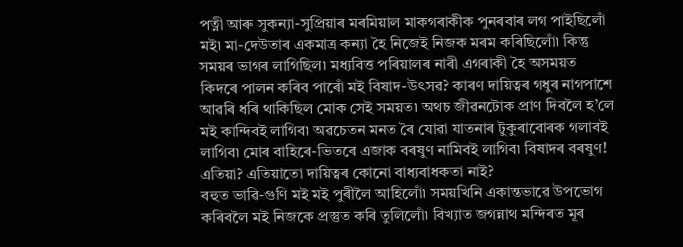পত্নী আৰু সুকন্যা-সুপ্ৰিয়াৰ মৰমিয়াল মাকগৰাকীক পুনৰবাৰ লগ পাইছিলোঁ মই৷ মা-দেউতাৰ একমাত্ৰ কন্যা হৈ নিজেই নিজক মৰম কৰিছিলোঁ৷ কিন্তু সময়ৰ ভাগৰ লাগিছিল৷ মধ্যবিত্ত পৰিয়ালৰ নাৰী এগৰাকী হৈ অসময়ত কিদৰে পালন কৰিব পাৰোঁ মই বিষাদ-উৎসৱ? কাৰণ দায়িত্বৰ গধুৰ নাগপাশে আৱৰি ধৰি থাকিছিল মোক সেই সময়ত৷ অথচ জীৱনটোক প্ৰাণ দিবলৈ হ’লে মই কান্দিবই লাগিব৷ অৱচেতন মনত ৰৈ যোৱা যাতনাৰ টুকুৰাবোৰক গলাবই লাগিব৷ মোৰ বাহিৰে-ভিতৰে এজাক বৰষুণ নামিবই লাগিব৷ বিষাদৰ বৰষুণ!
এতিয়া? এতিয়াতো দায়িত্বৰ কোনো বাধ্যবাধকতা নাই?
বহুত ভাৱি-গুণি মই মই পুৰীলৈ আহিলোঁ৷ সময়খিনি একান্তভাৱে উপভোগ কৰিবলৈ মই নিজকে প্ৰস্তুত কৰি তুলিলোঁ৷ বিখ্যাত জগন্নাথ মন্দিৰত মূৰ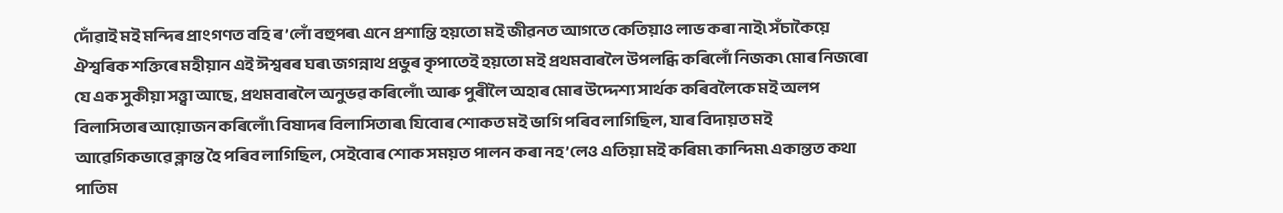দোঁৱাই মই মন্দিৰ প্ৰাংগণত বহি ৰ’লোঁ বহুপৰ৷ এনে প্ৰশান্তি হয়তো মই জীৱনত আগতে কেতিয়াও লাভ কৰা নাই৷ সঁচাকৈয়ে ঐশ্বৰিক শক্তিৰে মহীয়ান এই ঈশ্বৰৰ ঘৰ৷ জগন্নাথ প্ৰভুৰ কৃপাতেই হয়তো মই প্ৰথমবাৰলৈ উপলব্ধি কৰিলোঁ নিজক৷ মোৰ নিজৰো যে এক সুকীয়া সত্ত্বা আছে, প্ৰথমবাৰলৈ অনুভৱ কৰিলোঁ৷ আৰু পুৰীলৈ অহাৰ মোৰ উদ্দেশ্য সাৰ্থক কৰিবলৈকে মই অলপ বিলাসিতাৰ আয়োজন কৰিলোঁ৷ বিষাদৰ বিলাসিতাৰ৷ যিবোৰ শোকত মই ভাগি পৰিব লাগিছিল, যাৰ বিদায়ত মই আৱেগিকভাৱে ক্লান্ত হৈ পৰিব লাগিছিল, সেইবোৰ শোক সময়ত পালন কৰা নহ’লেও এতিয়া মই কৰিম৷ কান্দিম৷ একান্তত কথা পাতিম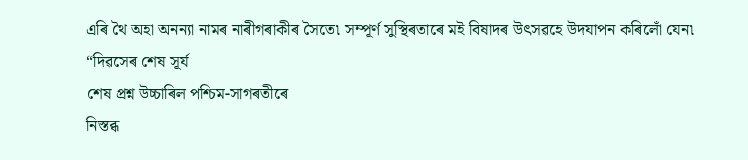এৰি থৈ অহা অনন্যা নামৰ নাৰীগৰাকীৰ সৈতে৷ সম্পূৰ্ণ সুস্থিৰতাৰে মই বিষাদৰ উৎসৱহে উদযাপন কৰিলোঁ যেন৷
“দিৱসেৰ শেষ সূৰ্য
শেষ প্ৰশ্ন উচ্চাৰিল পশ্চিম-সাগৰতীৰে
নিস্তব্ধ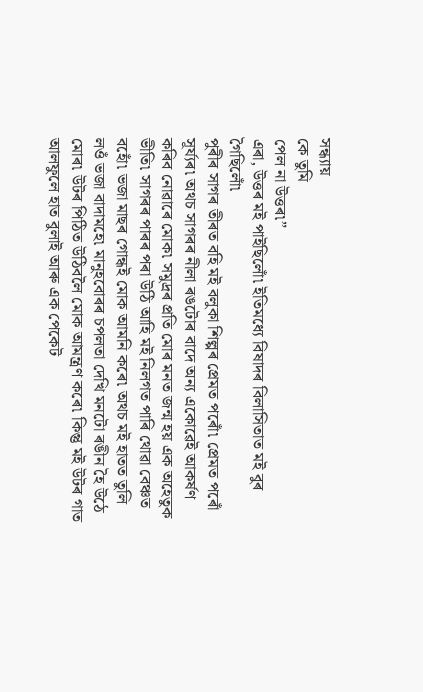সন্ধ্যায়
কে তুমি
পেল না উত্তৰ৷”
এৰা, উত্তৰ মই পাইছিলোঁ৷ ইতিমধ্যে বিষাদৰ বিলাসিতাত মই বুৰ গৈছিলোঁ৷
পুৰীৰ সাগৰ তীৰত বহি মই বলুকা শিল্পৰ প্ৰেমত পৰোঁ৷ প্ৰেমত পৰোঁ সূৰ্য্যৰ৷ অথচ সাগৰৰ নীলা ৰঙটোৰ বাদে অন্য একোৱেই আকৰ্ষণ কৰিব নোৱাৰে মোক৷ সমুদ্ৰৰ প্ৰতি মোৰ মনত জন্ম হয় এক অহেতুক ভীতি৷ সাগৰৰ পাৰৰ পৰা উঠি আহি মই নিলগত পাৰি থোৱা বেঞ্চত বহোঁ৷ ভজা মাছৰ গোন্ধই মোক আমনি কৰে৷ অথচ মই হাতত তুলি লওঁ ভজা বাদামহে৷ মানুহবোৰৰ চপলতা দেখি মনটো ৰঙীন হৈ উঠে মোৰ৷ উটৰ পিঠিত উঠিবলৈ মোক আমন্ত্ৰণ কৰে৷ কিন্তু মই উটৰ গাত আলফুলে হাত বুলাই আৰু এক পেকেট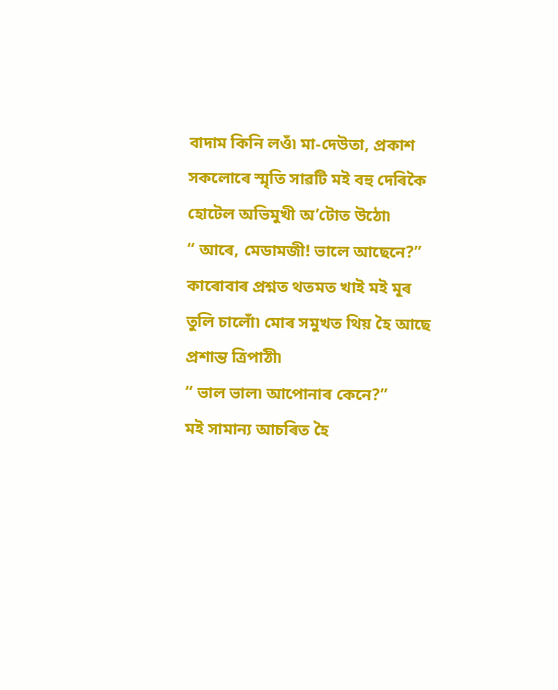বাদাম কিনি লওঁ৷ মা-দেউতা, প্ৰকাশ সকলোৰে স্মৃতি সাৱটি মই বহু দেৰিকৈ হোটেল অভিমুখী অ’টোত উঠো৷
“ আৰে, মেডামজী! ভালে আছেনে?”
কাৰোবাৰ প্ৰশ্নত থতমত খাই মই মূৰ তুলি চালোঁ৷ মোৰ সমুখত থিয় হৈ আছে প্ৰশান্ত ত্ৰিপাঠী৷
“ ভাল ভাল৷ আপোনাৰ কেনে?”
মই সামান্য আচৰিত হৈ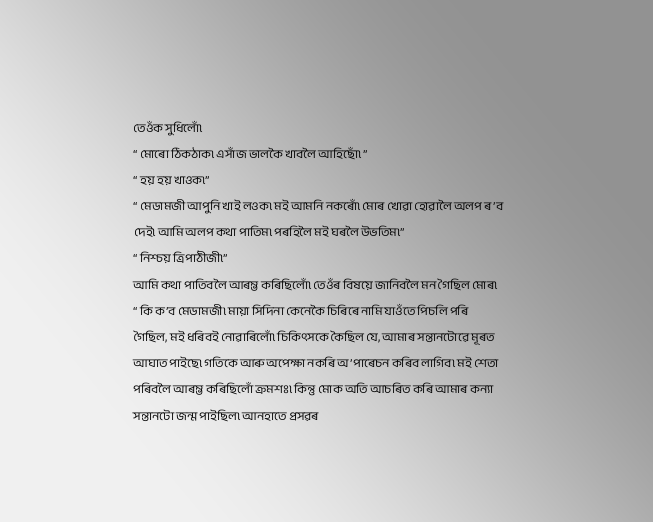তেওঁক সুধিলোঁ৷
“ মোৰো ঠিকঠাক৷ এসাঁজ ভালকৈ খাবলৈ আহিছোঁ৷ ”
“ হয় হয় খাওক৷”
“ মেডামজী আপুনি খাই লওক৷ মই আমনি নকৰোঁ৷ মোৰ খোৱা হোৱালৈ অলপ ৰ’ব দেই৷ আমি অলপ কথা পাতিম৷ পৰহিলৈ মই ঘৰলৈ উভতিম৷”
“ নিশ্চয় ত্ৰিপাঠীজী৷”
আমি কথা পাতিবলৈ আৰম্ভ কৰিছিলোঁ৷ তেওঁৰ বিষয়ে জানিবলৈ মন গৈছিল মোৰ৷
“ কি ক’ব মেডামজী৷ মায়া সিদিনা কেনেকৈ চিৰিৰে নামি যাওঁতে পিচলি পৰি গৈছিল, মই ধৰিবই নোৱাৰিলোঁ৷ চিকিৎসকে কৈছিল যে, আমাৰ সন্তানটোৱে মূৰত আঘাত পাইছে৷ গতিকে আৰু অপেক্ষা নকৰি অ’পাৰেচন কৰিব লাগিব৷ মই শেতা পৰিবলৈ আৰম্ভ কৰিছিলোঁ ক্ৰমশঃ৷ কিন্তু মোক অতি আচৰিত কৰি আমাৰ কন্যা সন্তানটো জন্ম পাইছিল৷ আনহাতে প্ৰসৱৰ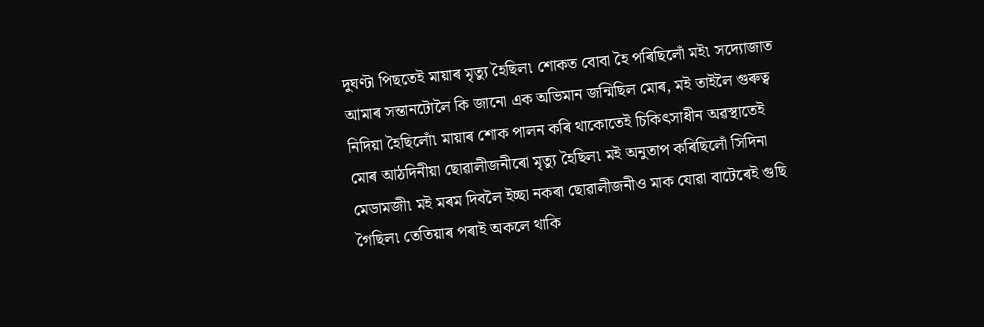দুঘণ্টা পিছতেই মায়াৰ মৃত্যু হৈছিল৷ শোকত বোবা হৈ পৰিছিলোঁ মই৷ সদ্যোজাত আমাৰ সন্তানটোলৈ কি জানো এক অভিমান জন্মিছিল মোৰ, মই তাইলৈ গুৰুত্ব নিদিয়া হৈছিলোঁ৷ মায়াৰ শোক পালন কৰি থাকোতেই চিকিৎসাধীন অৱস্থাতেই মোৰ আঠদিনীয়া ছোৱালীজনীৰো মৃত্যু হৈছিল৷ মই অনুতাপ কৰিছিলোঁ সিদিনা মেডামজী৷ মই মৰম দিবলৈ ইচ্ছা নকৰা ছোৱালীজনীও মাক যোৱা বাটেৰেই গুছি গৈছিল৷ তেতিয়াৰ পৰাই অকলে থাকি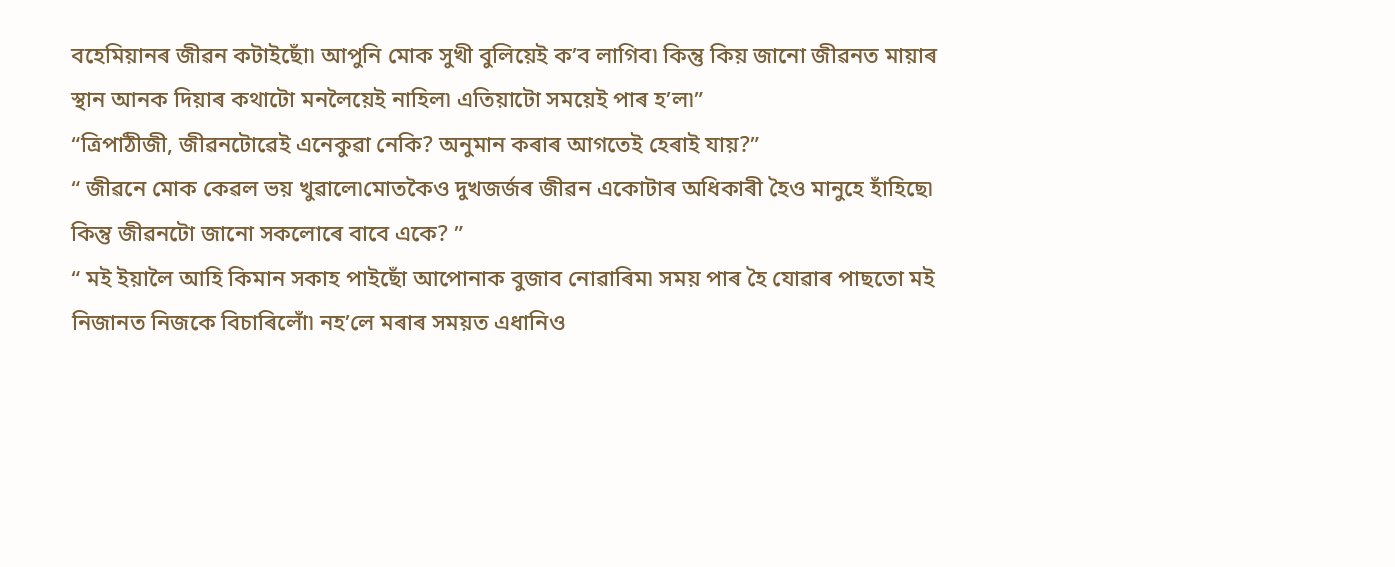বহেমিয়ানৰ জীৱন কটাইছোঁ৷ আপুনি মোক সুখী বুলিয়েই ক’ব লাগিব৷ কিন্তু কিয় জানো জীৱনত মায়াৰ স্থান আনক দিয়াৰ কথাটো মনলৈয়েই নাহিল৷ এতিয়াটো সময়েই পাৰ হ’ল৷”
“ত্ৰিপাঠীজী, জীৱনটোৱেই এনেকুৱা নেকি? অনুমান কৰাৰ আগতেই হেৰাই যায়?”
“ জীৱনে মোক কেৱল ভয় খুৱালে৷মোতকৈও দুখজৰ্জৰ জীৱন একোটাৰ অধিকাৰী হৈও মানুহে হাঁহিছে৷ কিন্তু জীৱনটো জানো সকলোৰে বাবে একে? ”
“ মই ইয়ালৈ আহি কিমান সকাহ পাইছোঁ আপোনাক বুজাব নোৱাৰিম৷ সময় পাৰ হৈ যোৱাৰ পাছতো মই নিজানত নিজকে বিচাৰিলোঁ৷ নহ’লে মৰাৰ সময়ত এধানিও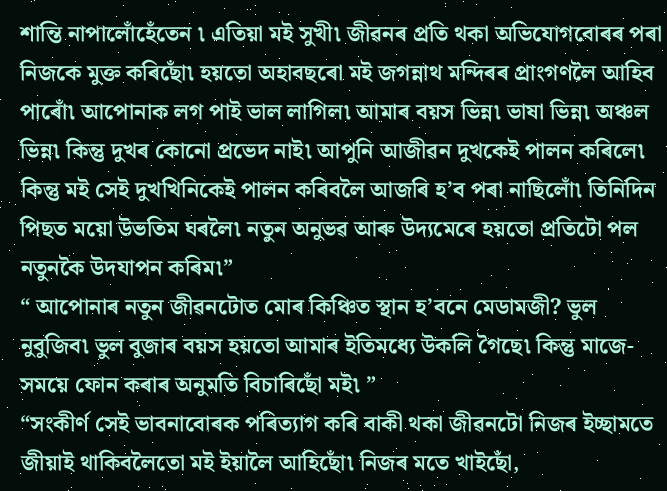শান্তি নাপালোঁহেঁতেন ৷ এতিয়া মই সুখী৷ জীৱনৰ প্ৰতি থকা অভিযোগবোৰৰ পৰা নিজকে মুক্ত কৰিছোঁ৷ হয়তো অহাবছৰো মই জগন্নাথ মন্দিৰৰ প্ৰাংগণলৈ আহিব পাৰোঁ৷ আপোনাক লগ পাই ভাল লাগিল৷ আমাৰ বয়স ভিন্ন৷ ভাষা ভিন্ন৷ অঞ্চল ভিন্ন৷ কিন্তু দুখৰ কোনো প্ৰভেদ নাই৷ আপুনি আজীৱন দুখকেই পালন কৰিলে৷ কিন্তু মই সেই দুখখিনিকেই পালন কৰিবলৈ আজৰি হ’ব পৰা নাছিলোঁ৷ তিনিদিন পিছত ময়ো উভতিম ঘৰলৈ৷ নতুন অনুভৱ আৰু উদ্যমেৰে হয়তো প্ৰতিটো পল নতুনকৈ উদযাপন কৰিম৷”
“ আপোনাৰ নতুন জীৱনটোত মোৰ কিঞ্চিত স্থান হ’বনে মেডামজী? ভুল নুবুজিব৷ ভুল বুজাৰ বয়স হয়তো আমাৰ ইতিমধ্যে উকলি গৈছে৷ কিন্তু মাজে-সময়ে ফোন কৰাৰ অনুমতি বিচাৰিছোঁ মই৷ ”
“সংকীৰ্ণ সেই ভাবনাবোৰক পৰিত্যাগ কৰি বাকী থকা জীৱনটো নিজৰ ইচ্ছামতে জীয়াই থাকিবলৈতো মই ইয়ালৈ আহিছোঁ৷ নিজৰ মতে খাইছোঁ,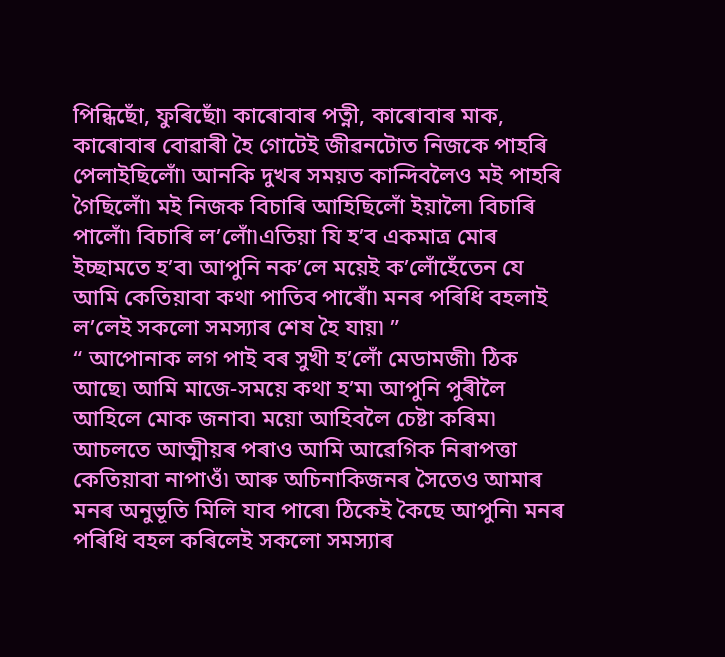পিন্ধিছোঁ, ফুৰিছোঁ৷ কাৰোবাৰ পত্নী, কাৰোবাৰ মাক, কাৰোবাৰ বোৱাৰী হৈ গোটেই জীৱনটোত নিজকে পাহৰি পেলাইছিলোঁ৷ আনকি দুখৰ সময়ত কান্দিবলৈও মই পাহৰি গৈছিলোঁ৷ মই নিজক বিচাৰি আহিছিলোঁ ইয়ালৈ৷ বিচাৰি পালোঁ৷ বিচাৰি ল’লোঁ৷এতিয়া যি হ’ব একমাত্ৰ মোৰ ইচ্ছামতে হ’ব৷ আপুনি নক’লে ময়েই ক’লোঁহেঁতেন যে আমি কেতিয়াবা কথা পাতিব পাৰোঁ৷ মনৰ পৰিধি বহলাই ল’লেই সকলো সমস্যাৰ শেষ হৈ যায়৷ ”
“ আপোনাক লগ পাই বৰ সুখী হ’লোঁ মেডামজী৷ ঠিক আছে৷ আমি মাজে-সময়ে কথা হ’ম৷ আপুনি পুৰীলৈ আহিলে মোক জনাব৷ ময়ো আহিবলৈ চেষ্টা কৰিম৷ আচলতে আত্মীয়ৰ পৰাও আমি আৱেগিক নিৰাপত্তা কেতিয়াবা নাপাওঁ৷ আৰু অচিনাকিজনৰ সৈতেও আমাৰ মনৰ অনুভূতি মিলি যাব পাৰে৷ ঠিকেই কৈছে আপুনি৷ মনৰ পৰিধি বহল কৰিলেই সকলো সমস্যাৰ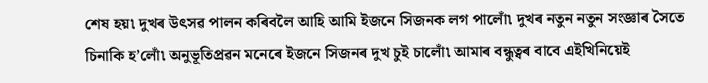শেষ হয়৷ দুখৰ উৎসৱ পালন কৰিবলৈ আহি আমি ইজনে সিজনক লগ পালোঁ৷ দুখৰ নতুন নতুন সংজ্ঞাৰ সৈতে চিনাকি হ’লোঁ৷ অনুভূতিপ্ৰৱন মনেৰে ইজনে সিজনৰ দুখ চুই চালোঁ৷ আমাৰ বন্ধুত্বৰ বাবে এইখিনিয়েই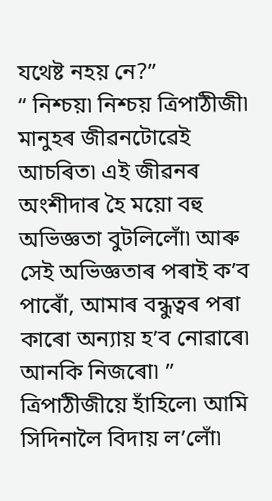যথেষ্ট নহয় নে?”
“ নিশ্চয়৷ নিশ্চয় ত্ৰিপাঠীজী৷ মানুহৰ জীৱনটোৱেই আচৰিত৷ এই জীৱনৰ অংশীদাৰ হৈ ময়ো বহু অভিজ্ঞতা বুটলিলোঁ৷ আৰু সেই অভিজ্ঞতাৰ পৰাই ক’ব পাৰোঁ, আমাৰ বন্ধুত্বৰ পৰা কাৰো অন্যায় হ’ব নোৱাৰে৷ আনকি নিজৰো৷ ”
ত্ৰিপাঠীজীয়ে হাঁহিলে৷ আমি সিদিনালৈ বিদায় ল’লোঁ৷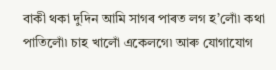বাকী থকা দুদিন আমি সাগৰ পাৰত লগ হ’লোঁ৷ কথা পাতিলোঁ৷ চাহ খালোঁ একেলগে৷ আৰু যোগাযোগ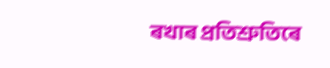ৰখাৰ প্ৰতিশ্ৰুতিৰে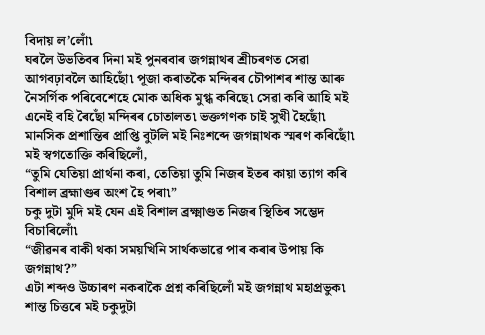বিদায় ল’লোঁ৷
ঘৰলৈ উভতিবৰ দিনা মই পুনৰবাৰ জগন্নাথৰ শ্ৰীচৰণত সেৱা আগবঢ়াবলৈ আহিছোঁ৷ পূজা কৰাতকৈ মন্দিৰৰ চৌপাশৰ শান্ত আৰু নৈসৰ্গিক পৰিবেশেহে মোক অধিক মুগ্ধ কৰিছে৷ সেৱা কৰি আহি মই এনেই বহি ৰৈছোঁ মন্দিৰৰ চোতালত৷ ভক্তগণক চাই সুখী হৈছোঁ৷ মানসিক প্ৰশান্তিৰ প্ৰাপ্তি বুটলি মই নিঃশব্দে জগন্নাথক স্মৰণ কৰিছোঁ৷ মই স্বগতোক্তি কৰিছিলোঁ,
“তুমি যেতিয়া প্ৰাৰ্থনা কৰা, তেতিয়া তুমি নিজৰ ইতৰ কায়া ত্যাগ কৰি বিশাল ব্ৰহ্মাণ্ডৰ অংশ হৈ পৰা৷”
চকু দুটা মুদি মই যেন এই বিশাল ব্ৰক্ষ্মাণ্ডত নিজৰ স্থিতিৰ সম্ভেদ বিচাৰিলোঁ৷
“জীৱনৰ বাকী থকা সময়খিনি সাৰ্থকভাৱে পাৰ কৰাৰ উপায় কি জগন্নাথ?”
এটা শব্দও উচ্চাৰণ নকৰাকৈ প্ৰশ্ন কৰিছিলোঁ মই জগন্নাথ মহাপ্ৰভুক৷ শান্ত চিত্তৰে মই চকুদুটা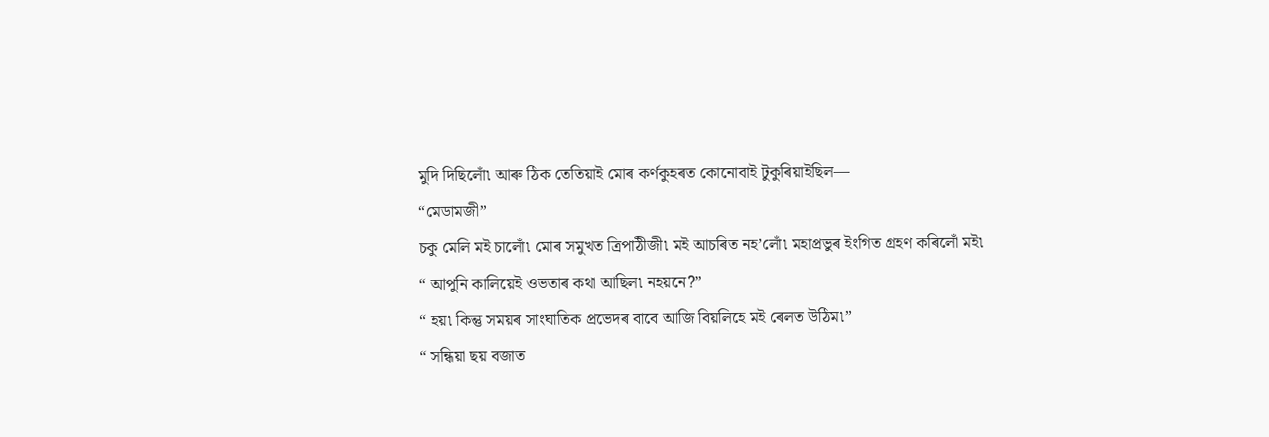মুদি দিছিলোঁ৷ আৰু ঠিক তেতিয়াই মোৰ কৰ্ণকুহৰত কোনোবাই টুকুৰিয়াইছিল—
“মেডামজী”
চকু মেলি মই চালোঁ৷ মোৰ সমুখত ত্ৰিপাঠীজী৷ মই আচৰিত নহ’লোঁ৷ মহাপ্ৰভুৰ ইংগিত গ্ৰহণ কৰিলোঁ মই৷
“ আপুনি কালিয়েই ওভতাৰ কথা আছিল৷ নহয়নে?”
“ হয়৷ কিন্তু সময়ৰ সাংঘাতিক প্ৰভেদৰ বাবে আজি বিয়লিহে মই ৰেলত উঠিম৷”
“ সন্ধিয়া ছয় বজাত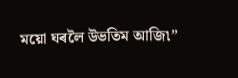ময়ো ঘৰলৈ উভতিম আজি৷”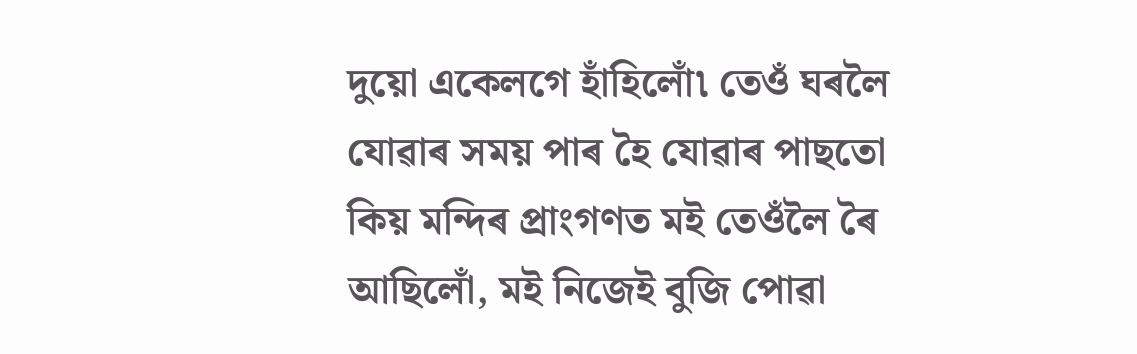দুয়ো একেলগে হাঁহিলোঁ৷ তেওঁ ঘৰলৈ যোৱাৰ সময় পাৰ হৈ যোৱাৰ পাছতো কিয় মন্দিৰ প্ৰাংগণত মই তেওঁলৈ ৰৈ আছিলোঁ, মই নিজেই বুজি পোৱা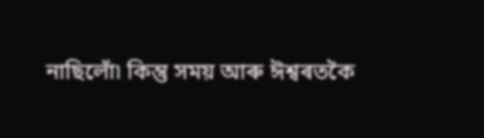নাছিলোঁ৷ কিন্তু সময় আৰু ঈশ্বৰতকৈ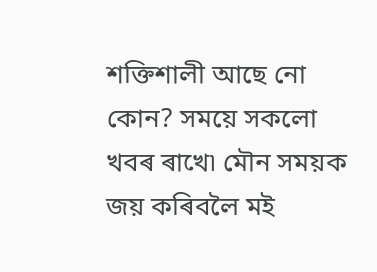শক্তিশালী আছে নো কোন? সময়ে সকলো খবৰ ৰাখে৷ মৌন সময়ক জয় কৰিবলৈ মই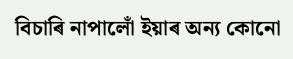বিচাৰি নাপালোঁ ইয়াৰ অন্য কোনো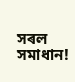সৰল সমাধান!